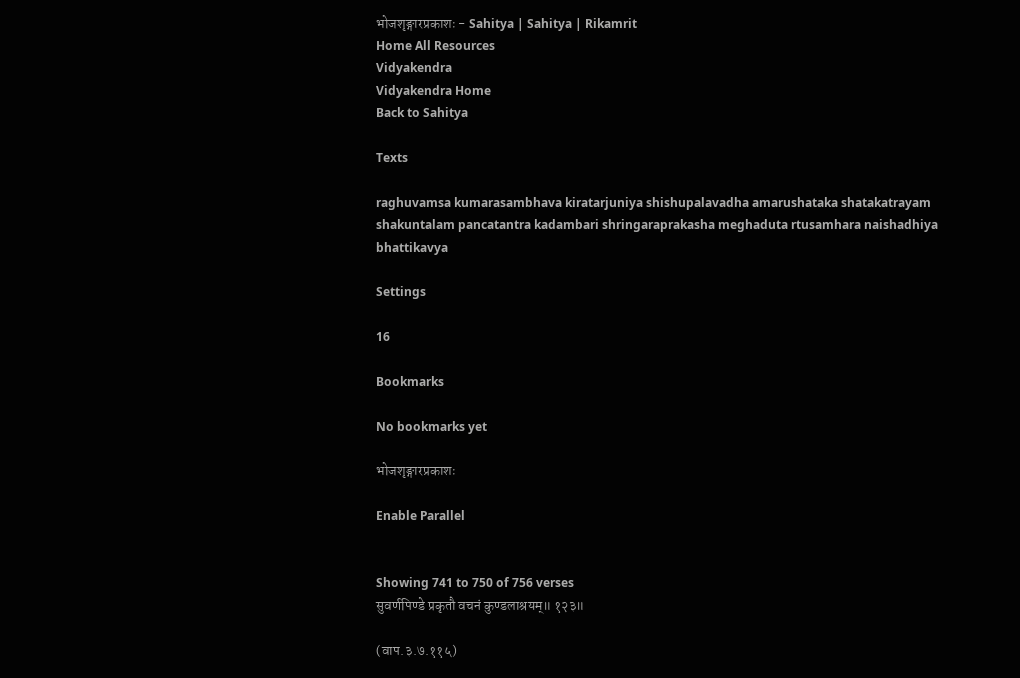भोजशृङ्गारप्रकाशः - Sahitya | Sahitya | Rikamrit
Home All Resources
Vidyakendra
Vidyakendra Home
Back to Sahitya

Texts

raghuvamsa kumarasambhava kiratarjuniya shishupalavadha amarushataka shatakatrayam shakuntalam pancatantra kadambari shringaraprakasha meghaduta rtusamhara naishadhiya bhattikavya

Settings

16

Bookmarks

No bookmarks yet

भोजशृङ्गारप्रकाशः

Enable Parallel


Showing 741 to 750 of 756 verses
सुवर्णपिण्डे प्रकृतौ वचनं कुण्डलाश्रयम्॥ १२३॥

(वाप.३.७.११५)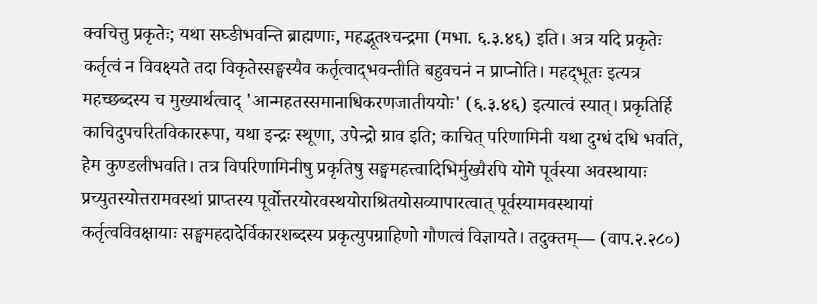क्‍वचित्तु प्रकृतेः; यथा सघ्ङीभवन्ति ब्राह्मणाः, महद्भूतश्‍चन्द्रमा (मभा. ६.३.४६) इति। अत्र यदि प्रकृतेः कर्तृत्वं न विवक्ष्यते तदा विकृतेस्सङ्घस्यैव कर्तृत्वाद्‌भवन्तीति बहुवचनं न प्राप्‍नोति। महद्‌भूतः इत्यत्र महच्छब्दस्य च मुख्यार्थत्वाद् 'आन्महतस्समानाधिकरणजातीययोः' (६.३.४६) इत्यात्वं स्यात्। प्रकृतिर्हि काचिदुपचरितविकाररूपा, यथा इन्द्रः स्थूणा, उपेन्द्रो ग्राव इति; काचित् परिणामिनी यथा दुग्धं दधि भवति, हेम कुण्डलीभवति। तत्र विपरिणामिनीषु प्रकृतिषु सङ्घमहत्त्वादिभिर्मुख्यैरपि योगे पूर्वस्या अवस्थायाः प्रच्युतस्योत्तरामवस्थां प्राप्‍तस्य पूर्वोत्तरयोरवस्थयोराश्रितयोसव्यापारत्वात् पूर्वस्यामवस्थायां कर्तृत्वविवक्षायाः सङ्घमहदादेर्विकारशब्दस्य प्रकृत्युपग्राहिणो गौणत्वं विज्ञायते। तदुक्तम्— (वाप.२.२८०)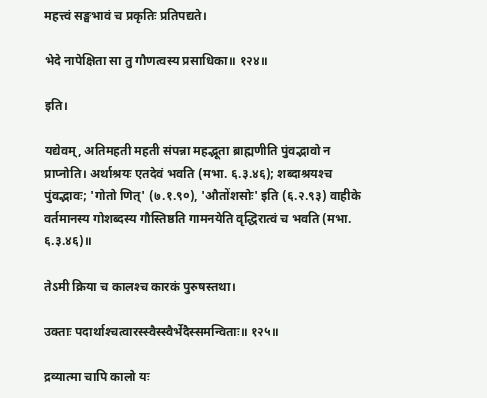महत्त्वं सङ्घभावं च प्रकृतिः प्रतिपद्यते।

भेदे नापेक्षिता सा तु गौणत्वस्य प्रसाधिका॥ १२४॥

इति।

यद्येवम्, अतिमहती महती संपन्ना महद्भूता ब्राह्मणीति पुंवद्भावो न प्राप्‍नोति। अर्थाश्रयः एतदेवं भवति (मभा. ६.३.४६); शब्दाश्रयश्‍च पुंवद्भावः; 'गोतो णित्' (७.१.९०), 'औतोंशसोः' इति (६.२.९३) वाहीके वर्तमानस्य गोशब्दस्य गौस्तिष्ठति गामनयेति वृद्धिरात्वं च भवति (मभा. ६.३.४६)॥

तेऽमी क्रिया च कालश्‍च कारकं पुरुषस्तथा।

उक्ताः पदार्थाश्‍चत्वारस्स्वैस्स्वैर्भेदैस्समन्विताः॥ १२५॥

द्रव्यात्मा चापि कालो यः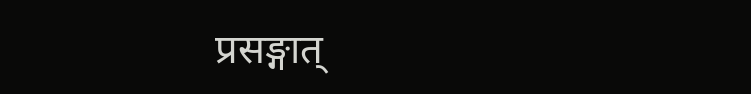प्रसङ्गात्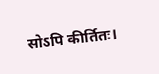सोऽपि कीर्तितः।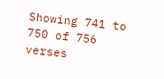Showing 741 to 750 of 756 verses